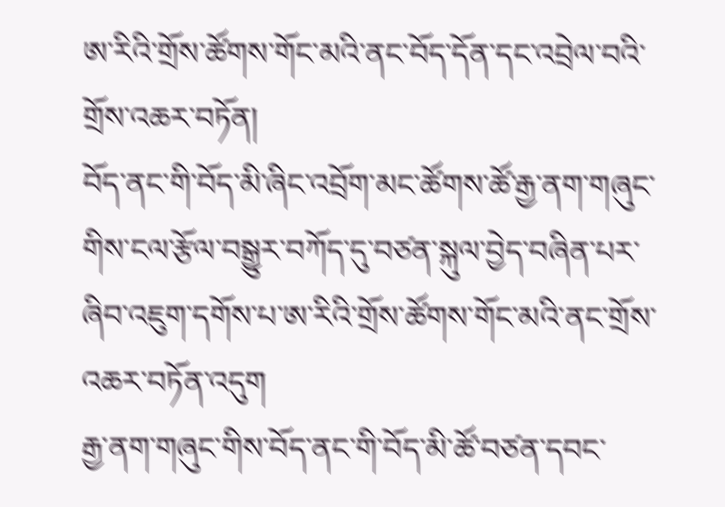ཨ་རིའི་གྲོས་ཚོགས་གོང་མའི་ནང་བོད་དོན་དང་འབྲེལ་བའི་གྲོས་འཆཪ་བཏོན།
བོད་ནང་གི་བོད་མི་ཞིང་འབྲོག་མང་ཚོགས་ཚོ་རྒྱ་ནག་གཞུང་གིས་ངལ་རྩོལ་བསྒྱུར་བཀོད་དུ་བཙན་སྐུལ་བྱེད་བཞིན་པར་ཞིབ་འཇུག་དགོས་པ་ཨ་རིའི་གྲོས་ཚོགས་གོང་མའི་ནང་གྲོས་འཆཪ་བཏོན་འདུག
རྒྱ་ནག་གཞུང་གིས་བོད་ནང་གི་བོད་མི་ཚོ་བཙན་དབང་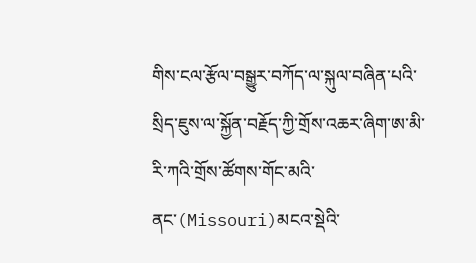གིས་ངལ་རྩོལ་བསྒྱུར་བཀོད་ལ་སྐུལ་བཞིན་པའི་སྲིད་ཇུས་ལ་སྐྱོན་བརྗོད་ཀྱི་གྲོས་འཆར་ཞིག་ཨ་མི་རི་ཀའི་གྲོས་ཚོགས་གོང་མའི་ནང་(Missouri)མངའ་སྡེའི་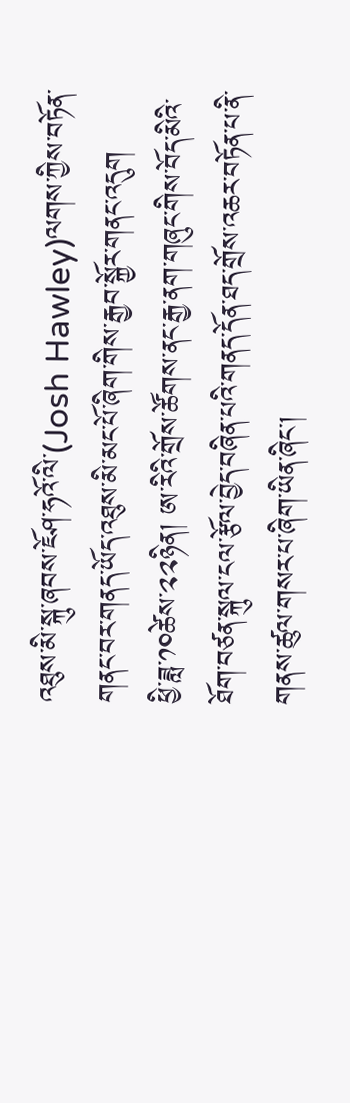འཐུས་མི་སྐུ་ཞབས་ཇོཤ་ཧའོ་ལི་(Josh Hawley)ལགས་ཀྱིས་བཏོན་གནང་བར་གནད་ཡོད་འཐུས་མི་མང་པོ་ཞིག་གིས་རྒྱབ་སྐྱོར་གནང་འདུག
ཕྱི་ཟླ་༡༠ཚེས་༢༢ཉིན། ཨ་རིའི་གྲོས་ཚོགས་ནང་རྒྱ་ནག་གཞུང་གིས་བོད་མིའི་ཐོག་བཙན་སྐུལ་ངལ་རྩོལ་བྱེད་བཞིན་པའི་གནད་དོན་ཐད་གྲོས་འཆར་བཏོན་པ་ནི་གནས་ཚུལ་གསར་པ་ཞིག་ཡིན་ཞིང་།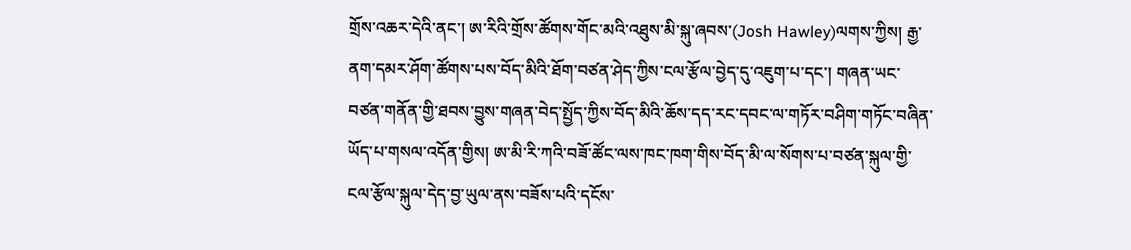གྲོས་འཆར་དེའི་ནང་། ཨ་རིའི་གྲོས་ཚོགས་གོང་མའི་འཐུས་མི་སྐུ་ཞབས་(Josh Hawley)ལགས་ཀྱིས། རྒྱ་ནག་དམར་ཤོག་ཚོགས་པས་བོད་མིའི་ཐོག་བཙན་ཤེད་ཀྱིས་ངལ་རྩོལ་བྱེད་དུ་འཇུག་པ་དང་། གཞན་ཡང་བཙན་གནོན་གྱི་ཐབས་བྱུས་གཞན་བེད་སྤྱོད་ཀྱིས་བོད་མིའི་ཆོས་དད་རང་དབང་ལ་གཏོར་བཤིག་གཏོང་བཞིན་ཡོད་པ་གསལ་འདོན་གྱིས། ཨ་མི་རི་ཀའི་བཟོ་ཚོང་ལས་ཁང་ཁག་གིས་བོད་མི་ལ་སོགས་པ་བཙན་སྐུལ་གྱི་ངལ་རྩོལ་སྐུལ་དེད་བྱ་ཡུལ་ནས་བཟོས་པའི་དངོས་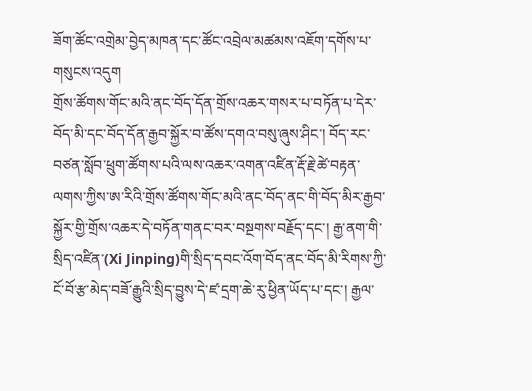ཟོག་ཚོང་འགྲེམ་བྱེད་མཁན་དང་ཚོང་འབྲེལ་མཚམས་འཇོག་དགོས་པ་གསུངས་འདུག
གྲོས་ཚོགས་གོང་མའི་ནང་བོད་དོན་གྲོས་འཆར་གསར་པ་བཏོན་པ་དེར་བོད་མི་དང་བོད་དོན་རྒྱབ་སྐྱོར་བ་ཚོས་དགའ་བསུ་ཞུས་ཤིང་། བོད་རང་བཙན་སློབ་ཕྲུག་ཚོགས་པའི་ལས་འཆར་འགན་འཛིན་རྡོ་རྗེ་ཚེ་བརྟན་ལགས་ཀྱིས་ཨ་རིའི་གྲོས་ཚོགས་གོང་མའི་ནང་བོད་ནང་གི་བོད་མིར་རྒྱབ་སྐྱོར་གྱི་གྲོས་འཆར་དེ་བཏོན་གནང་བར་བསྔགས་བརྗོད་དང་། རྒྱ་ནག་གི་སྲིད་འཛིན་(Xi Jinping)གི་སྲིད་དབང་འོག་བོད་ནང་བོད་མི་རིགས་ཀྱི་ངོ་བོ་རྩ་མེད་བཟོ་རྒྱུའི་སྲིད་བྱུས་དེ་ཛ་དྲག་ཆེ་རུ་ཕྱིན་ཡོད་པ་དང་། རྒྱལ་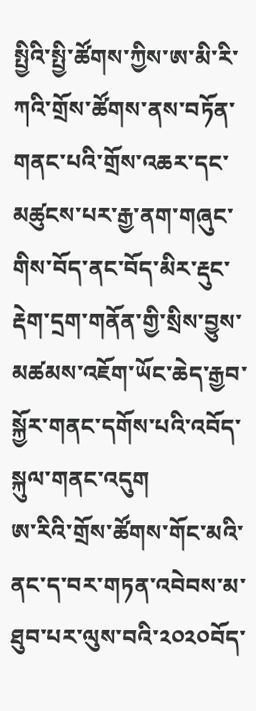སྤྱིའི་སྤྱི་ཚོགས་ཀྱིས་ཨ་མི་རི་ཀའི་གྲོས་ཚོགས་ནས་བཏོན་གནང་པའི་གྲོས་འཆར་དང་མཚུངས་པར་རྒྱ་ནག་གཞུང་གིས་བོད་ནང་བོད་མིར་རྡུང་རྡེག་དྲག་གནོན་གྱི་སྲིས་བྱུས་མཚམས་འཇོག་ཡོང་ཆེད་རྒྱབ་སྐྱོར་གནང་དགོས་པའི་འབོད་སྐུལ་གནང་འདུག
ཨ་རིའི་གྲོས་ཚོགས་གོང་མའི་ནང་ད་བར་གཏན་འབེབས་མ་ཐུབ་པར་ལུས་བའི་༢༠༢༠བོད་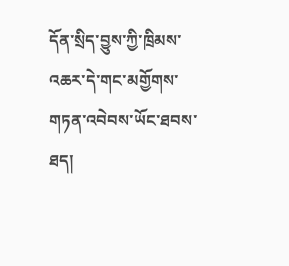དོན་སྲིད་བྱུས་ཀྱི་ཁྲིམས་འཆར་དེ་གང་མགྱོགས་གཏན་འབེབས་ཡོང་ཐབས་ཐད།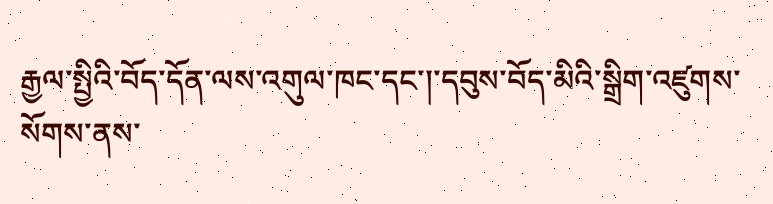རྒྱལ་སྤྱིའི་བོད་དོན་ལས་འགུལ་ཁང་དང་།་དབུས་བོད་མིའི་སྒྲིག་འཛུགས་སོགས་ནས་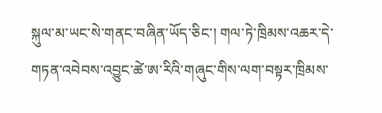སྐུལ་མ་ཡང་སེ་གནང་བཞིན་ཡོད་ཅིང་། གལ་ཏེ་ཁྲིམས་འཆར་དེ་གཏན་འབེབས་འབྱུང་ཚེ་ཨ་རིའི་གཞུང་གིས་ལག་བསྟར་ཁྲིམས་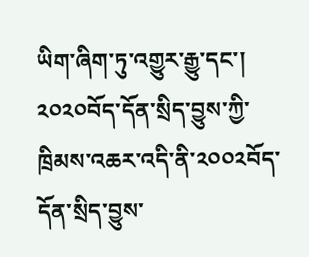ཡིག་ཞིག་ཏུ་འགྱུར་རྒྱུ་དང་། ༢༠༢༠བོད་དོན་སྲིད་བྱུས་ཀྱི་ཁྲིམས་འཆར་འདི་ནི་༢༠༠༢བོད་དོན་སྲིད་བྱུས་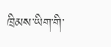ཁྲིམས་ཡིག་གི་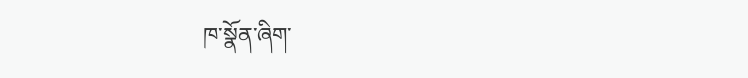ཁ་སྣོན་ཞིག་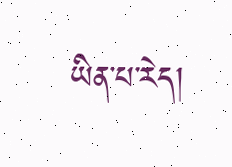ཡིན་པ་རེད།